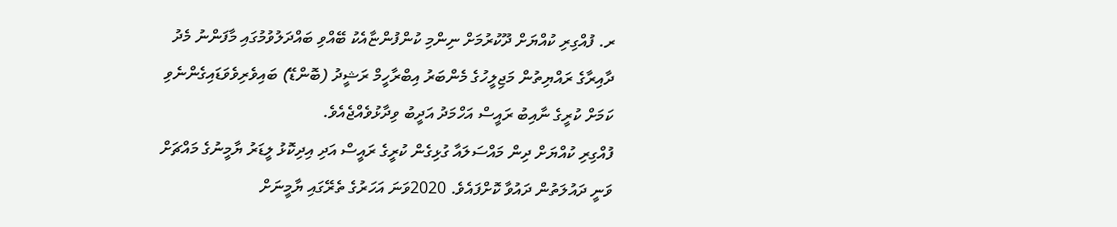ރ. ފުއްގިރި ކުއްޔަށް ދޫކުރުމަށް ނިންމި ކުންފުންޏާއެކު ބޭއްވި ބައްދަލުވުމުގައި މާފަންނު މެދު ދާއިރާގެ ރައްޔިތުން މަޖިލީހުގެ މެންބަރު އިބްރާހީމް ރަޝީދު (ބޮންޑޭ) ބައިވެރިވެވަޑައިގެންނެވި ކަމަށް ކުރީގެ ނާއިބު ރައީސް އަހްމަދު އަދީބު ވިދާޅުވެއްޖެއެވެ.
ފުއްގިރި ކުއްޔަށް ދިން މައްސަލައާ ގުޅިގެން ކުރީގެ ރައީސް އަދި އިދިކޮޅު ލީޑަރު ޔާމީނުގެ މައްޗަށް ވަނީ ދައުލަތުން ދައުވާ ކޮށްފައެވެ. 2020ވަނަ އަހަރުގެ ތެރޭގައި ޔާމީނަށް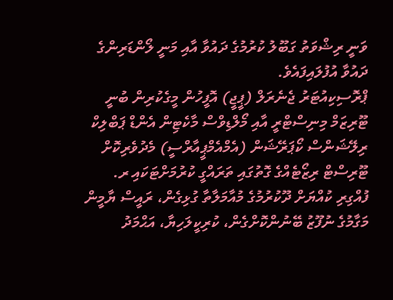ވަނީ ރިޝްވަތު ގަބޫލު ކުރުމުގެ ދައުވާ އާއި މަނީ ލޯންޑަރިންގެ ދައުވާ އުފުލައިފައެވެ.
ޕްރޮސިކިއުޓަރު ޖެނެރަލް (ޕީޖީ) އޮފީހުން މީގެކުރިން ބުނީ ޓޫރިޒަމް މިނިސްޓްރީ އާއި މޯލްޑިވްސް މާކެޓިން އެންޑް ޕަބްލިކް ރިލޭޝަންސް ކޯޕަރޭޝަން (އެމްއެމްޕީއާރްސީ) މެދުވެރިކޮށް ޓޫރިސްޓް ރިޒޯޓެއްގެ ގޮތުގައި ތަރައްގީ ކުރުމަށްޓަކައި ރ. ފުއްގިރި ކުއްޔަށް ދޫކުރުމުގެ މުއާމަލާތާ ގުޅިގެން، ރައީސް ޔާމީން މަގާމުގެ ނުފޫޒު ބޭނުންކޮށްގެން، ކުރިކީލަހިޔާ، އަޙްމަދު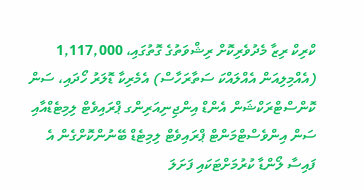ކްރިކް ރިޒާ މެދުވެރިކޮށް ރިޝްވަތުގެ ގޮތުގައި، 1,117,000 (އެއްމިލިއަން އެއްލައްކަ ސަތާރަހާސް) އެމެރިކާ ޑޮލަރު ހޯދައި، ސަން ކޮންސްޓްރަކްޝަން އެންޑް އިންޖިނިއަރިންގ ޕްރައިވެޓް ލިމިޓެޑްއާއި ސަން އިންވެސްޓްމަންޓް ޕްރައިވެޓް ލިމިޓެޑް ބޭނުންކޮށްގެން އެ ފައިސާ ލޯންޑާ ކުރުމަށްޓަކައި ފަށަލަ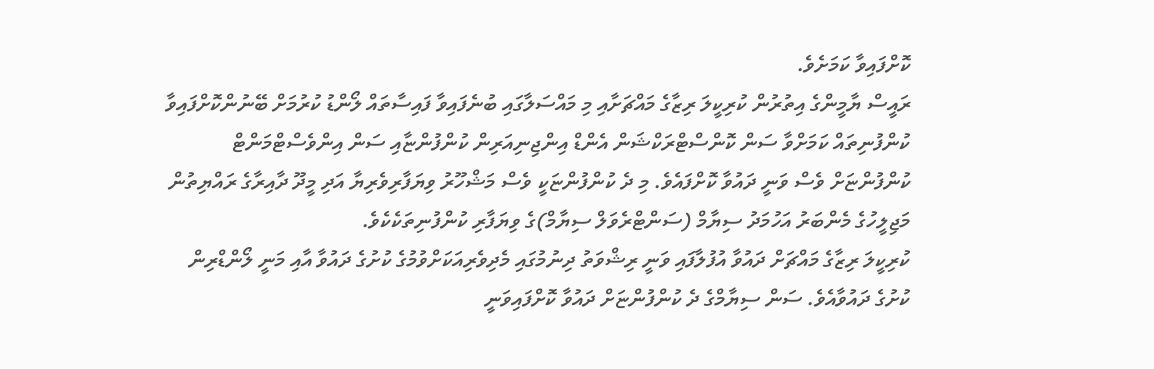ކޮށްފައިވާ ކަމަށެވެ.
ރައީސް ޔާމީންގެ އިތުރުން ކުރިކީލަ ރިޒާގެ މައްޗަށާއި މި މައްސަލާގައި ބުނެފައިވާ ފައިސާތައް ލޯންޑު ކުރުމަށް ބޭނުންކޮށްފައިވާ ކުންފުނިތައް ކަމަށްވާ ސަން ކޮންސްޓްރަކްޝަން އެންޑް އިންޖިނިއަރިން ކުންފުންޏާއި ސަން އިންވެސްޓްމަންޓް ކުންފުންޏަށް ވެސް ވަނީ ދައުވާ ކޮށްފައެވެ. މި ދެ ކުންފުންޏަކީ ވެސް މަޝްހޫރު ވިޔަފާރިވެރިޔާ އަދި މީދޫ ދާއިރާގެ ރައްޔިތުން މަޖިލީހުގެ މެންބަރު އަހުމަދު ސިޔާމް (ސަންޓްރެވަލް ސިޔާމް)ގެ ވިޔަފާރި ކުންފުނިތަކެކެވެ.
ކުރިކީލަ ރިޒާގެ މައްޗަށް ދައުވާ އުފުލާފައި ވަނީ ރިޝްވަތު ދިނުމުގައި މެދިވެރިއަކަށްވުމުގެ ކުށުގެ ދައުވާ އާއި މަނީ ލޯންޑްރިން ކުށުގެ ދައުވާއެވެ. ސަން ސިޔާމްގެ ދެ ކުންފުންޏަށް ދައުވާ ކޮށްފައިވަނީ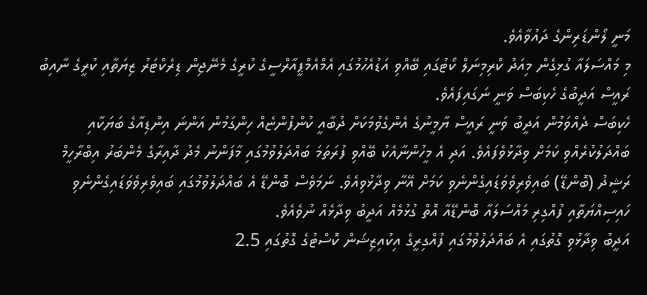މަނީ ލޯންޑަރިންގެ ދައުވާއެވެ.
މި މައްސަލައާ ގުޅިގެން މިއަދު ކްރިމިނަލް ކޯޓުގައި ބޭއްވި އަޑުއެހުމުގައި އެމްއެމްޕީއާރްސީގެ ކުރީގެ މެނޭޖިން ޑިރެކްޓަރު ޒިޔަތާއި ކުރީގެ ނާއިބު ރައީސް އަދީބުގެ ހެކިބަސް ވަނީ ނަގައިފައެވެ.
ހެކިބަސް ދެއްވަމުން އަދީބު ވަނީ ރައީސް ޔާމީނުގެ އެންގެވުމަކަށް ދުބާއީ ކުންފުންޏެއް ހިންގަމުން އަންނަ އިންޑިއާގެ ބަޔަކާއި ބައްދަލުކުރެއްވި ކަމަށް ވިދާޅުވެފައެވެ. އަދި އެ މީހުންނާއެކު ބޭއްވި ފުރަތަމަ ބައްދަލުވުމުގައި މާފަންނު މެދު ދާއިރާގެ މެންބަރު އިބްރާހީމް ރަޝީދު (ބޮންޑޭ) ބައިވެރިވެވަޑައިގެންނެވި ކަމަށް އޭނާ ވިދާޅުވިއެވެ. ނަމަވެސް ބޮންޑޭ އެ ބައްދަލުވުމުގައި ބައިވެރިވެވަޑައިގެންނެވި ހައިސިއްޔަތާއި ފުއްގިރި މައްސަލައާ ބޮންޑޭއާ އޮތް ގުޅުމެއް އަދީބު ވިދާޅެއް ނުވެއެވެ.
އަދީބު ވިދާޅުވި ގޮތުގައި އެ ބައްދަލުވުމުގައި ފުއްގިރީގެ އިކުއިޒިޝަން ކޮސްޓުގެ ގޮތުގައި 2.5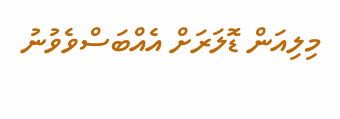މިލިއަން ޑޮލަރަށް އެއްބަސްވެވުނު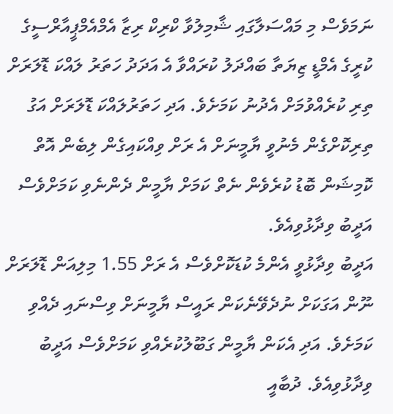ނަމަވެސް މި މައްސަލާގައި ޝާމިލުވާ ކްރިކް ރިޒާ އެމްއެމްޕީއާރްސީގެ ކުރީގެ އެމްޑީ ޒިޔަތާ ބައްދަލު ކުރައްވާ އެ އަދަދު ހަތަރު ލައްކަ ޑޮލަރަށް ތިރި ކުރެއްވުމަށް އެދުނު ކަމަށެވެ. އަދި ހަތަރުލައްކަ ޑޮލަރަށް އަގު ތިރިކޮށްގެން މެނުވީ ޔާމީނަށް އެ ރަށް ވިއްކައިގެން ލިބެން އޮތް ކޮމިޝަން ބޮޑު ކުރެވެން ނެތް ކަމަށް ޔާމީން ދެންނެވި ކަމަށްވެސް އަދީބު ވިދާޅުވިއެވެ.
އަދީބު ވިދާޅުވީ އެންމެ ކުޑަކޮށްވެސް އެ ރަށް 1.55 މިލިއަން ޑޮލަރަށް ނޫން އަގަކަށް ނުދެވޭނެކަން ރައީސް ޔާމީނަށް ވިސްނައި ދެއްވި ކަމަށެވެ. އަދި އެކަން ޔާމީން ގަބޫލުކުރެއްވި ކަމަށްވެސް އަދީބު ވިދާޅުވިއެވެ. ދުބާއީ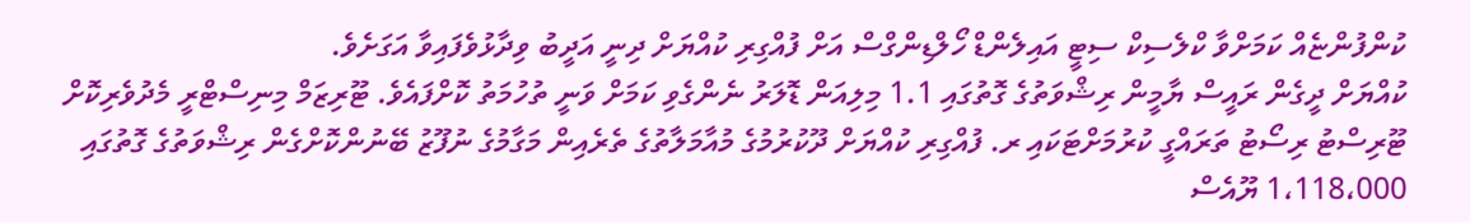ކުންފުންޏެއް ކަމަށްވާ ކްލެސިކް ސިޓީ އައިލެންޑް ހޯލްޑިންގްސް އަށް ފުއްގިރި ކުއްޔަށް ދިނީ އަދީބު ވިދާޅުވެފައިވާ އަގަށެވެ.
ކުއްޔަށް ދީގެން ރައީސް ޔާމީން ރިޝްވަތުގެ ގޮތުގައި 1.1 މިލިއަން ޑޮލަރު ނެންގެވި ކަމަށް ވަނީ ތުހުމަތު ކޮށްފައެވެ. ޓޫރިޒަމް މިނިސްޓްރީ މެދުވެރިކޮށް ޓޫރިސްޓު ރިސޯޓު ތަރައްގީ ކުރުމަށްޓަކައި ރ. ފުއްގިރި ކުއްޔަށް ދޫކުރުމުގެ މުއާމަލާތުގެ ތެރެއިން މަގާމުގެ ނުފޫޒު ބޭނުންކޮށްގެން ރިޝްވަތުގެ ގޮތުގައި 1،118،000 ޔޫއެސް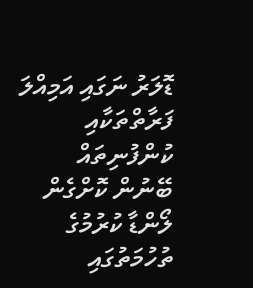ޑޮލަރު ނަގައި އަމިއްލަ ފަރާތްތަކާއި ކުންފުނިތައް ބޭނުން ކޮށްގެން ލޯންޑާ ކުރުމުގެ ތުހުމަތުގައި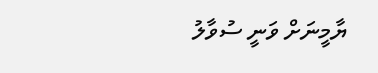ޔާމީނަށް ވަނީ ސުވާލު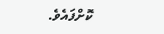ކޮށްފައެވެ.